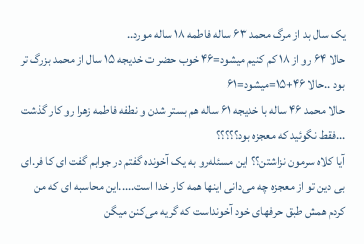یک سال بد از مرگ محمد ۶۳ ساله فاطمه ۱۸ ساله مورد..
حالا ۶۴ رو از ۱۸ کم کنیم میشود=۴۶ خوب حضر ت خدیجه ۱۵ سال از محمد بزرگ تر بود ..حالا ۴۶+۱۵=میشود=۶۱
حالا محمد ۴۶ ساله با خدیجه ۶۱ ساله هم بستر شدن و نطفه فاطمه زهرا رو کار گذشت ...فقط نگوئید که معجزه بود؟؟؟؟؟
آیا کلاه سرمون نزاشتن؟؟ این مسئله‌‌رو به یک آخونده گفتم در جوابم گفت ‌ای کا فر.ای بی‌ دین تو از معجزه چه می‌دانی اینها همه کار خدا است.....این محاسبه ‌ای که من کردم همش طبق حرفهای خود آخونداست که گریه می‌کنن میگن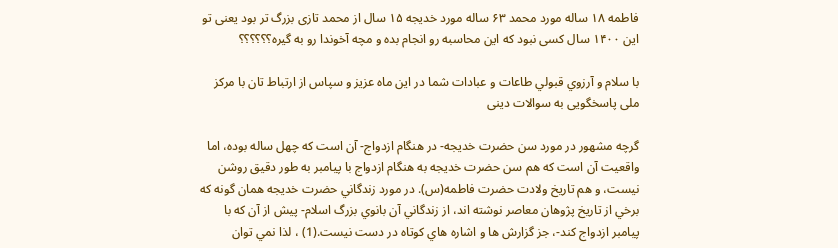فاطمه ۱۸ ساله مورد محمد ۶۳ ساله مورد خدیجه ۱۵ سال از محمد تازی بزرگ تر بود یعنی‌ تو این ۱۴۰۰ سال کسی‌ نبود که این محاسبه رو انجام بده و مچه آخوندا رو به گیره؟؟؟؟؟؟

با سلام و آرزوي قبولي طاعات و عبادات شما در اين ماه عزيز و سپاس از ارتباط تان با مرکز ملی پاسخگویی به سوالات دینی

گرچه مشهور در مورد سن حضرت خديجه- در هنگام ازدواج- آن است كه چهل ساله بوده، اما واقعيت آن است كه هم سن حضرت خديجه به هنگام ازدواج با پيامبر به طور دقيق روشن نيست، و هم تاريخ ولادت حضرت فاطمه(س). در مورد زندگاني حضرت خديجه همان گونه كه برخي از تاريخ پژوهان معاصر نوشته اند، از زندگاني آن بانوي بزرگ اسلام- پيش از آن كه با پيامبر ازدواج كند-، جز گزارش ها و اشاره هاي كوتاه در دست نيست.(1) ، لذا نمي توان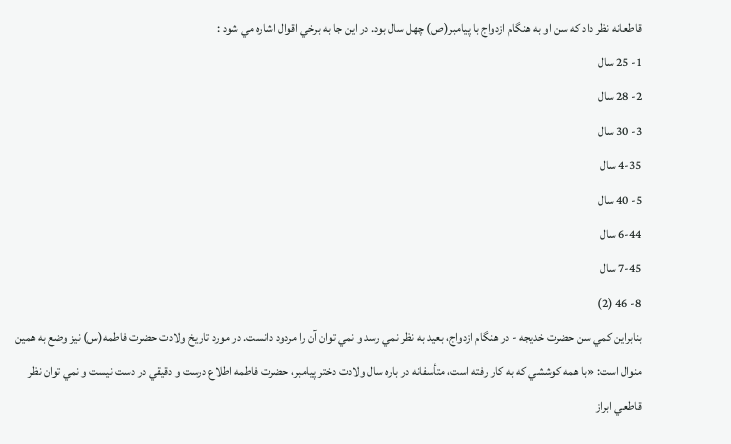قاطعانه نظر داد كه سن او به هنگام ازدواج با پيامبر(ص) چهل سال بود. در اين جا به برخي اقوال اشاره مي شود :
1- 25 سال
2- 28 سال
3- 30 سال
4-35 سال
5- 40 سال
6-44 سال
7-45 سال
8- 46 (2)
بنابراين كمي سن حضرت خديجه - در هنگام ازدواج، بعيد به نظر نمي رسد و نمي توان آن را مردود دانست. در مورد تاريخ ولادت حضرت فاطمه(س) نيز وضع به همين منوال است: «با همه كوششي كه به كار رفته است، متأسفانه در باره سال ولادت دختر پيامبر، حضرت فاطمه اطلاع درست و دقيقي در دست نيست و نمي توان نظر قاطعي ابراز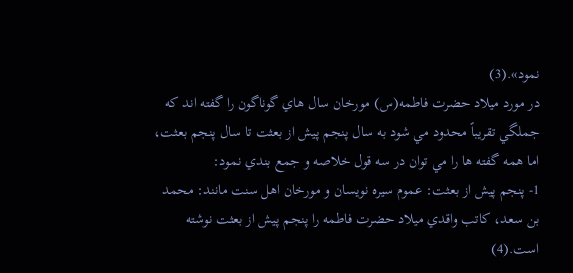نمود».(3)
در مورد ميلاد حضرت فاطمه(س) مورخان سال هاي گوناگون را گفته اند كه جملگي تقريباً محدود مي شود به سال پنجم پيش از بعثت تا سال پنجم بعثت، اما همه گفته ها را مي توان در سه قول خلاصه و جمع بندي نمود:
1- پنجم پيش از بعثت: عموم سيره نويسان و مورخان اهل سنت مانند: محمد بن سعد، كاتب واقدي ميلاد حضرت فاطمه را پنجم پيش از بعثت نوشته است.(4)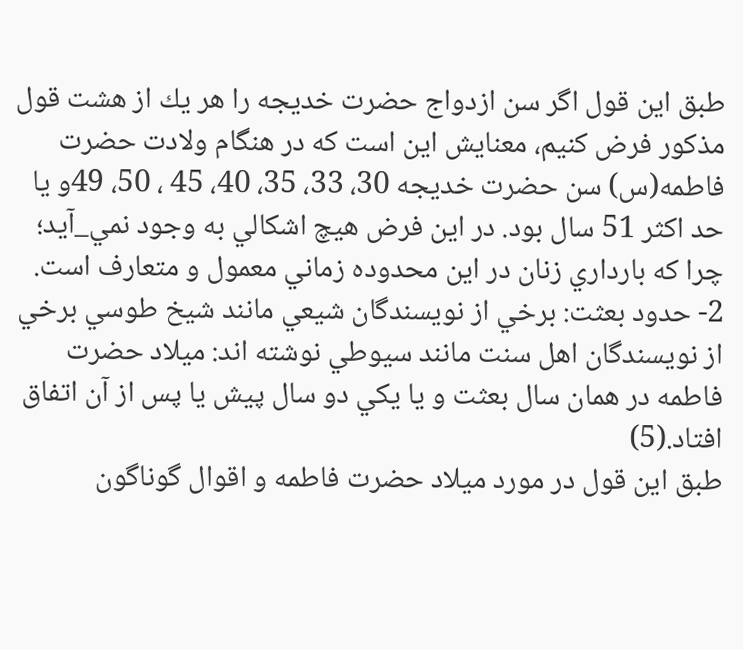طبق اين قول اگر سن ازدواج حضرت خديجه را هر يك از هشت قول مذكور فرض كنيم، معنايش اين است كه در هنگام ولادت حضرت فاطمه(س) سن حضرت خديجه 30، 33، 35، 40، 45 ، 50، 49و يا حد اكثر 51 سال بود. در اين فرض هيچ اشكالي به وجود نمي_آيد؛ چرا كه بارداري زنان در اين محدوده زماني معمول و متعارف است.
2- حدود بعثت: برخي از نويسندگان شيعي مانند شيخ طوسي برخي از نويسندگان اهل سنت مانند سيوطي نوشته اند: ميلاد حضرت فاطمه در همان سال بعثت و يا يكي دو سال پيش يا پس از آن اتفاق افتاد.(5)
طبق اين قول در مورد ميلاد حضرت فاطمه و اقوال گوناگون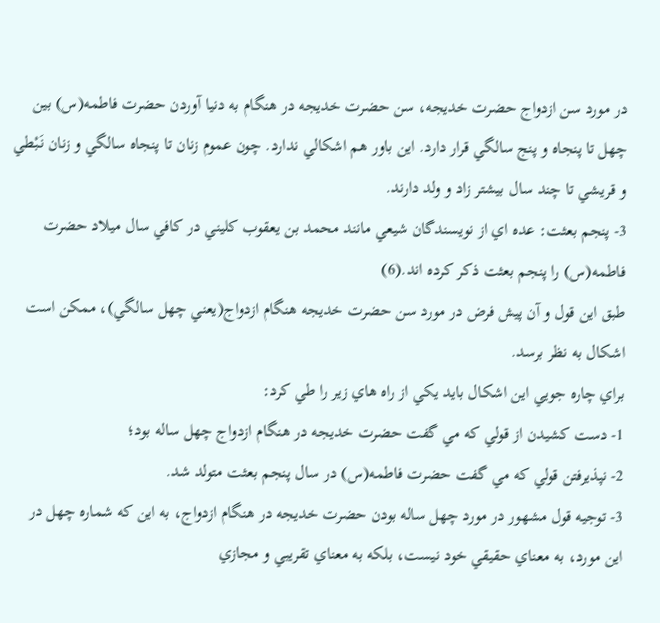در مورد سن ازدواج حضرت خديجه، سن حضرت خديجه در هنگام به دنيا آوردن حضرت فاطمه(س) بين چهل تا پنجاه و پنج سالگي قرار دارد. اين باور هم اشكالي ندارد. چون عموم زنان تا پنجاه سالگي و زنان نَبْطي و قريشي تا چند سال بيشتر زاد و ولد دارند.
3- پنجم بعثت: عده اي از نويسندگان شيعي مانند محمد بن يعقوب كليني در كافي سال ميلاد حضرت فاطمه(س) را پنجم بعثت ذكر كرده اند.(6)
طبق اين قول و آن پيش فرض در مورد سن حضرت خديجه هنگام ازدواج(يعني چهل سالگي)، ممكن است اشكال به نظر برسد.
براي چاره جويي اين اشكال بايد يكي از راه هاي زير را طي كرد:
1- دست كشيدن از قولي كه مي گفت حضرت خديجه در هنگام ازدواج چهل ساله بود؛
2- نپذيرفتن قولي كه مي گفت حضرت فاطمه(س) در سال پنجم بعثت متولد شد.
3- توجيه قول مشهور در مورد چهل ساله بودن حضرت خديجه در هنگام ازدواج، به اين كه شماره چهل در اين مورد، به معناي حقيقي خود نيست، بلكه به معناي تقريبي و مجازي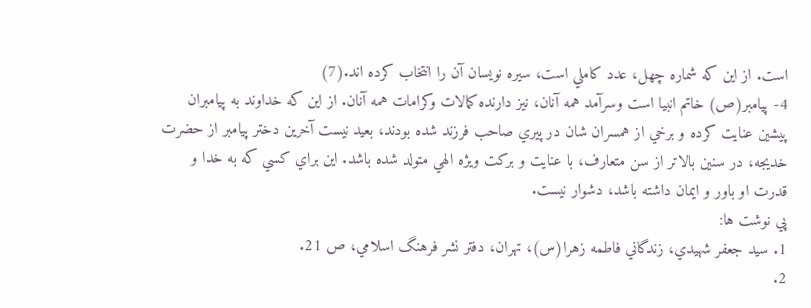است. از اين كه شماره چهل، عدد كاملي است، سيره نويسان آن را انتخاب كرده اند.(7)
4- پيامبر(ص) خاتم انبيا است وسرآمد همه آنان، نيز دارنده كمالات وكرامات همه آنان. از اين كه خداوند به پيامبران پيشين عنايت كرده و برخي از همسران شان در پيري صاحب فرزند شده بودند، بعيد نيست آخرين دختر پيامبر از حضرت خديجه، در سنين بالاتر از سن متعارف، با عنايت و بركت ويژه الهي متولد شده باشد. اين براي كسي كه به خدا و قدرت او باور و ايمان داشته باشد، دشوار نيست.
پي نوشت ها:
1. سيد جعفر شهيدي، زندگاني فاطمه زهرا(س)، تهران، دفتر نشر فرهنگ اسلامي، ص 21.
2.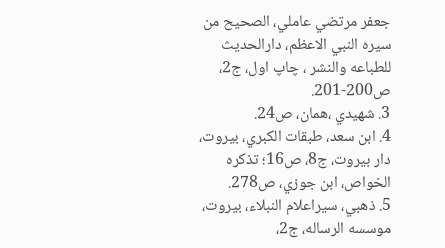جعفر مرتضي عاملي، الصحيح من سيره النبي الاعظم، دارالحديث للطباعه والنشر ، چاپ اول، ج2، ص200-201.
3. شهيدي ،همان، ص24.
4. ابن سعد، طبقات الكبري، بيروت، دار بيروت، ج8، ص16؛ تذكره الخواص، ابن جوزي، ص278.
5. ذهبي، سيراعلام النبلاء، بيروت، موسسه الرساله، ج2،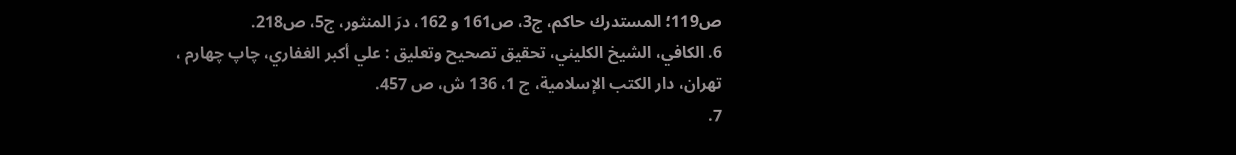ص119؛ المستدرك حاكم، ج3، ص161 و 162، درَ المنثور، ج5، ص218.
6. الكافي، الشيخ الكليني، تحقيق تصحيح وتعليق : علي أكبر الغفاري، چاپ چهارم ، تهران، دار الكتب الإسلامية، ج 1، 136 ش، ص 457.
7.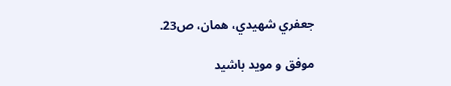جعفري شهيدي، همان، ص23.

موفق و موید باشید